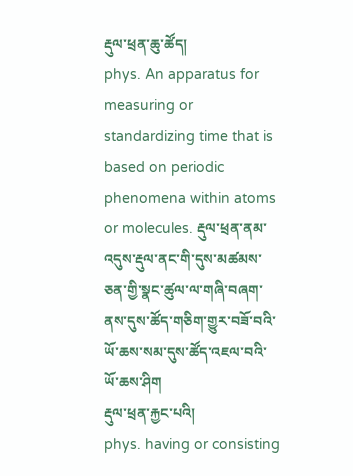རྡུལ་ཕྲན་ཆུ་ཚོད།
phys. An apparatus for measuring or standardizing time that is based on periodic phenomena within atoms or molecules. རྡུལ་ཕྲན་ནམ་འདུས་རྡུལ་ནང་གི་དུས་མཚམས་ཅན་གྱི་སྣང་ཚུལ་ལ་གཞི་བཞག་ནས་དུས་ཚོད་གཅིག་གྱུར་བཟོ་བའི་ཡོ་ཆས་སམ་དུས་ཚོད་འཇལ་བའི་ཡོ་ཆས་ཤིག
རྡུལ་ཕྲན་རྐྱང་པའི།
phys. having or consisting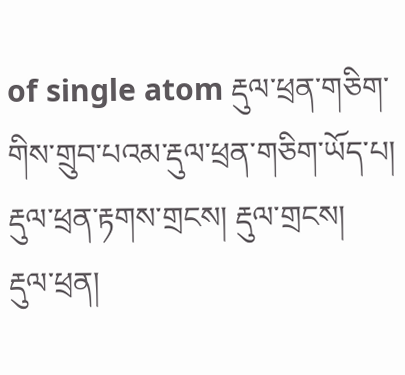of single atom རྡུལ་ཕྲན་གཅིག་གིས་གྲུབ་པའམ་རྡུལ་ཕྲན་གཅིག་ཡོད་པ།
རྡུལ་ཕྲན་རྟགས་གྲངས། རྡུལ་གྲངས།
རྡུལ་ཕྲན།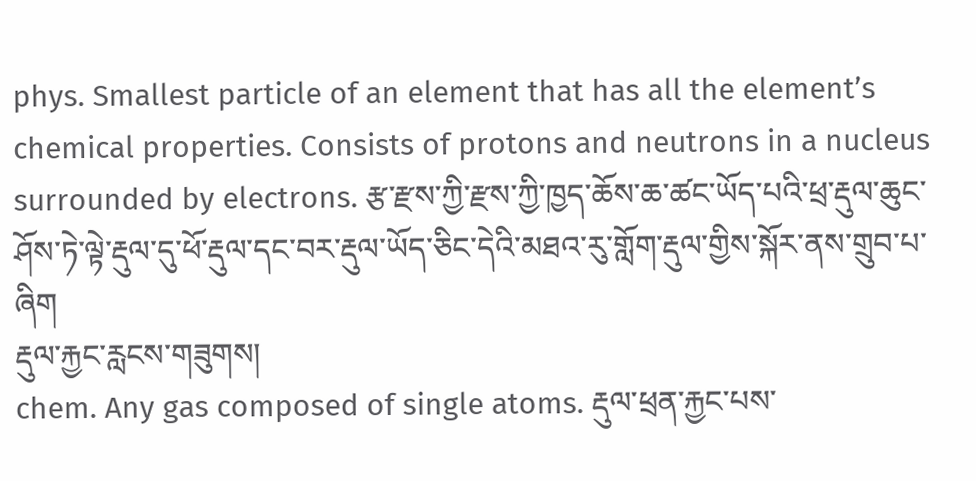phys. Smallest particle of an element that has all the element’s chemical properties. Consists of protons and neutrons in a nucleus surrounded by electrons. རྩ་རྫས་ཀྱི་རྫས་ཀྱི་ཁྱད་ཆོས་ཆ་ཚང་ཡོད་པའི་ཕྲ་རྡུལ་ཆུང་ཤོས་ཏེ་ལྟེ་རྡུལ་དུ་ཕོ་རྡུལ་དང་བར་རྡུལ་ཡོད་ཅིང་དེའི་མཐའ་རུ་གློག་རྡུལ་གྱིས་སྐོར་ནས་གྲུབ་པ་ཞིག
རྡུལ་རྐྱང་རླངས་གཟུགས།
chem. Any gas composed of single atoms. རྡུལ་ཕྲན་རྐྱང་པས་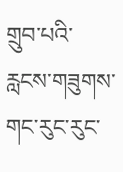གྲུབ་པའི་རླངས་གཟུགས་གང་རུང་རུང་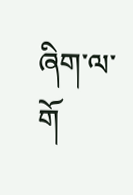ཞིག་ལ་གོ